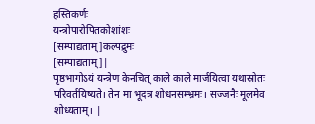हस्तिकर्णः
यन्त्रोपारोपितकोशांशः
[सम्पाद्यताम्]कल्पद्रुमः
[सम्पाद्यताम्]|
पृष्ठभागोऽयं यन्त्रेण केनचित् काले काले मार्जयित्वा यथास्रोतः परिवर्तयिष्यते। तेन मा भूदत्र शोधनसम्भ्रमः। सज्जनैः मूलमेव शोध्यताम्। |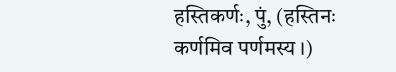हस्तिकर्णः, पुं, (हस्तिनः कर्णमिव पर्णमस्य ।)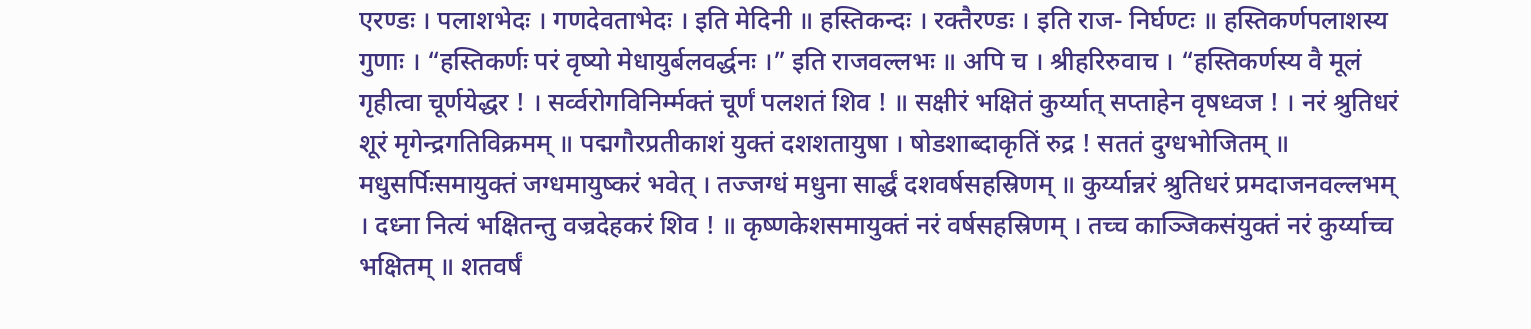एरण्डः । पलाशभेदः । गणदेवताभेदः । इति मेदिनी ॥ हस्तिकन्दः । रक्तैरण्डः । इति राज- निर्घण्टः ॥ हस्तिकर्णपलाशस्य गुणाः । “हस्तिकर्णः परं वृष्यो मेधायुर्बलवर्द्धनः ।” इति राजवल्लभः ॥ अपि च । श्रीहरिरुवाच । “हस्तिकर्णस्य वै मूलं गृहीत्वा चूर्णयेद्धर ! । सर्व्वरोगविनिर्म्मक्तं चूर्णं पलशतं शिव ! ॥ सक्षीरं भक्षितं कुर्य्यात् सप्ताहेन वृषध्वज ! । नरं श्रुतिधरं शूरं मृगेन्द्रगतिविक्रमम् ॥ पद्मगौरप्रतीकाशं युक्तं दशशतायुषा । षोडशाब्दाकृतिं रुद्र ! सततं दुग्धभोजितम् ॥ मधुसर्पिःसमायुक्तं जग्धमायुष्करं भवेत् । तज्जग्धं मधुना सार्द्धं दशवर्षसहस्रिणम् ॥ कुर्य्यान्नरं श्रुतिधरं प्रमदाजनवल्लभम् । दध्ना नित्यं भक्षितन्तु वज्रदेहकरं शिव ! ॥ कृष्णकेशसमायुक्तं नरं वर्षसहस्रिणम् । तच्च काञ्जिकसंयुक्तं नरं कुर्य्याच्च भक्षितम् ॥ शतवर्षं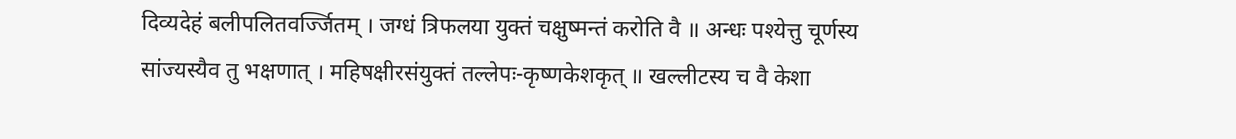दिव्यदेहं बलीपलितवर्ज्जितम् । जग्धं त्रिफलया युक्तं चक्षुष्मन्तं करोति वै ॥ अन्धः पश्येत्तु चूर्णस्य सांज्यस्यैव तु भक्षणात् । महिषक्षीरसंयुक्तं तल्लेपः-कृष्णकेशकृत् ॥ खल्लीटस्य च वै केशा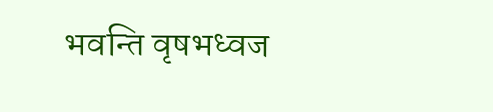भवन्ति वृषभध्वज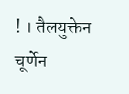! । तैलयुक्तेन चूर्णेन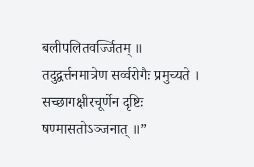बलीपलितवर्ज्जितम् ॥ तदुद्वर्त्तनमात्रेण सर्व्वरोगैः प्रमुच्यते । सच्छागक्षीरचूर्णेन दृष्टिः षण्मासतोऽञ्जनात् ॥”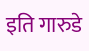इति गारुडे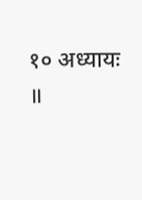१० अध्यायः ॥